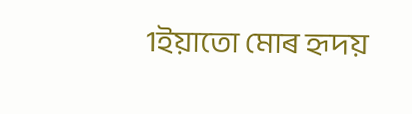1ইয়াতো মোৰ হৃদয়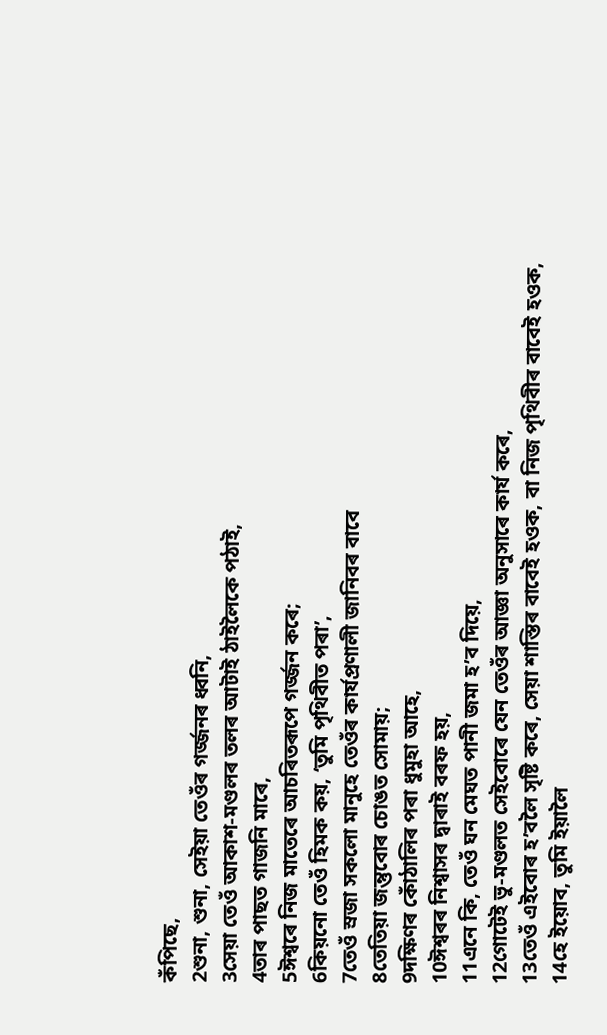কঁপিছে,
2শুনা, শুনা, সেইয়া তেওঁৰ গৰ্জ্জনৰ ধ্বনি,
3সেয়া তেওঁ আকাশ-মণ্ডলৰ তলৰ আটাই ঠাইলৈকে পঠাই,
4তাৰ পাছত গাজনি মাৰে,
5ঈশ্বৰে নিজ মাতেৰে আচৰিতৰূপে গৰ্জ্জন কৰে;
6কিয়নো তেওঁ হিমক কয়, ‘তুমি পৃথিবীত পৰা’,
7তেওঁ স্ৰজা সকলো মানুহে তেওঁৰ কাৰ্যপ্ৰণালী জানিবৰ বাবে
8তেতিয়া জন্তুবোৰ চোঙত সোমায়;
9দক্ষিণৰ কোঁঠালিৰ পৰা ধুমুহা আহে,
10ঈশ্বৰৰ নিশ্বাসৰ দ্বাৰাই বৰফ হয়,
11এনে কি, তেওঁ ঘন মেঘত পানী জমা হ’ব দিয়ে,
12গোটেই ভু-মণ্ডলত সেইবোৰে যেন তেওঁৰ আজ্ঞা অনুসাৰে কাৰ্য কৰে,
13তেওঁ এইবোৰ হ’বলৈ সৃষ্টি কৰে, সেয়া শাস্তিৰ বাবেই হওক, বা নিজ পৃথিবীৰ বাবেই হওক,
14হে ইয়োব, তুমি ইয়ালৈ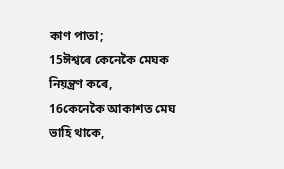কাণ পাতা;
15ঈশ্বৰে কেনেকৈ মেঘক নিয়ন্ত্রণ কৰে,
16কেনেকৈ আকাশত মেঘ ভাহি থাকে,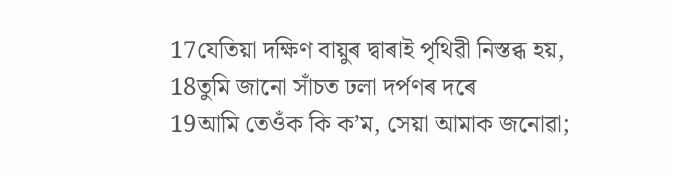17যেতিয়া দক্ষিণ বায়ুৰ দ্বাৰাই পৃথিৱী নিস্তব্ধ হয়,
18তুমি জানো সাঁচত ঢলা দৰ্পণৰ দৰে
19আমি তেওঁক কি ক’ম, সেয়া আমাক জনোৱা;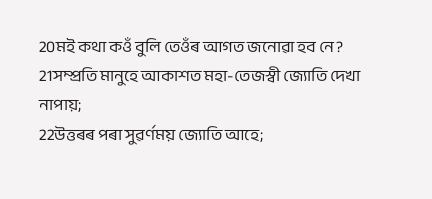20মই কথা কওঁ বুলি তেওঁৰ আগত জনোৱা হব নে?
21সম্প্ৰতি মানুহে আকাশত মহা-তেজস্বী জ্যোতি দেখা নাপায়;
22উত্তৰৰ পৰা সুৱৰ্ণময় জ্যোতি আহে;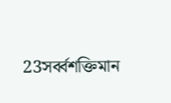23সৰ্ব্বশক্তিমান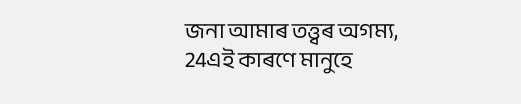জনা আমাৰ তত্ত্বৰ অগম্য,
24এই কাৰণে মানুহে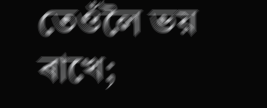তেওঁলৈ ভয় ৰাখে;